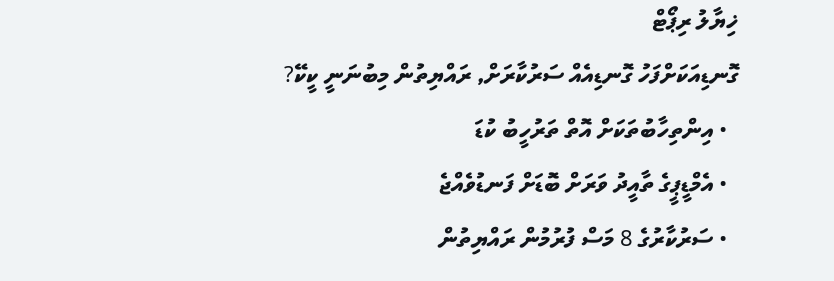ޚިޔާލު ރިޕޯޓް
ގޮނޑިއަކަށްފަހު ގޮނޑިއެއް ސަރުކާރަށް, ރައްޔިތުން މިބުނަނީ ކީކޭ?
  • އިންތިހާބުތަކަށް އޮތް ތަރުހީބު ކުޑަ
  • އެމްޑީޕީގެ ތާއީދު ވަރަށް ބޮޑަށް ފަނޑުވެއްޖެ
  • ސަރުކާރުގެ 8 މަސް ފުރުމުން ރައްޔިތުން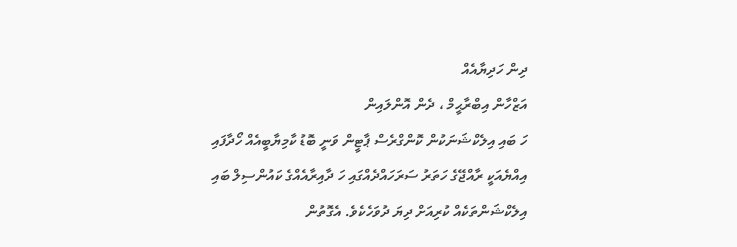ދިން ހަދިޔާއެއް
އަޒްހާން އިބްރާޙީމް ، ދެން އޮންލައިން
ހަ ބައި އިލެކްޝަނަކުން ކޮންގްރެސް ޕާޓީން ވަނީ ބޮޑު ކާމިޔާބީއެއް ހޯދާފައި
އިއްޔެއަކީ ރާއްޖޭގެ ހަތަރު ސަރަހައްދެއްގައި ހަ ދާއިރާއެއްގެ ކައުންސިލް ބައި އިލެކްޝަންތަކެއް ކުރިއަށް ދިޔަ ދުވަހެކެވެ. އެގޮތުން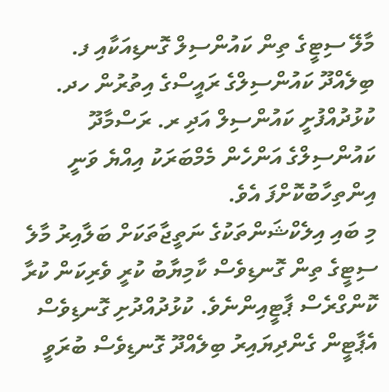މާލޭ ސިޓީގެ ތިން ކައުންސިލް ގޮނޑިއަކާއި ފ. ބިލެއްދޫ ކައުންސިލްގެ ރައީސްގެ އިތުރުން ހދ. ކުޅުދުއްފުށީ ކައުންސިލް އަދި ރ. ރަސްމާދޫ ކައުންސިލްގެ އަންހެން މެމްބަރަކު އިއްޔެ ވަނީ އިންތިހާބުކޮށްފަ އެވެ.
މި ބައި އިލެކްޝަންތަކުގެ ނަތީޖާތަކަށް ބަލާއިރު މާލެ ސިޓީގެ ތިން ގޮނޑިވެސް ކާމިޔާބު ކުރީ ވެރިކަން ކުރާ ކޮންގްރެސް ޕާޓީއިންނެވެ. ކުޅުދުއްދުށި ގޮނޑިވެސް އެޕާޓީން ގެންދިޔައިރު ބިލެއްދޫ ގޮނޑިވެސް ބުރަވީ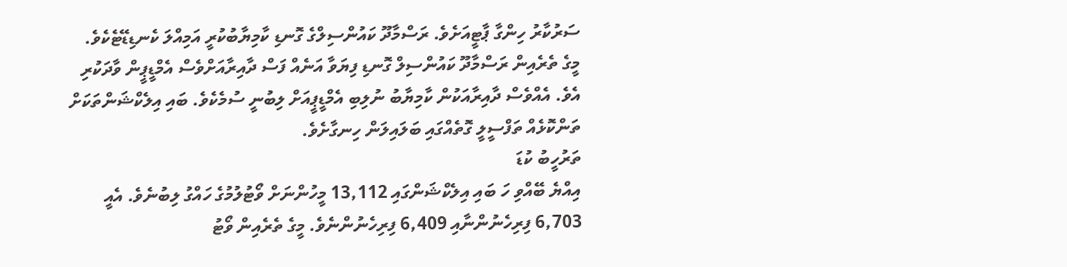ސަރުކާރު ހިންގާ ޕާޓީއަށެވެ. ރަސްމާދޫ ކައުންސިލްގެ ގޮނޑި ކާމިޔާބުކުރީ އަމިއްލަ ކެނޑިޑޭޓެކެވެ.
މީގެ ތެރެއިން ރަސްމާދޫ ކައުންސިލް ގޮނޑި ފިޔަވާ އަނެއް ފަސް ދާއިރާއަށްވެސް އެމްޑީޕީން ވާދަކުރި އެވެ. އެއްވެސް ދާއިރާއަކުން ކާމިޔާބު ނުލިބި އެމްޑީޕީއަށް ލިބުނީ ސުމެކެވެ. ބައި އިލެކްޝަންތަކަށް ތަންކޮޅެއް ތަފްސީލީ ގޮތެއްގައި ބަލައިލަން ހިނގާށެވެ.
ތަރުހީބު ކުޑަ
އިއްޔެ ބޭއްވި ހަ ބައި އިލެކްޝަންގައި 13,112 މީހުންނަށް ވޯޓުލުމުގެ ހައްގު ލިބުނެވެ. އެއީ 6,703 ފިރިހެނުންނާއި 6,409 ފިރިހެނުންނެވެ. މީގެ ތެރެއިން ވޯޓު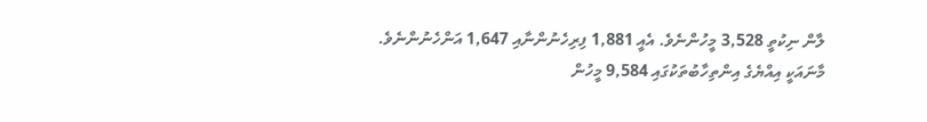ލާން ނިކުތީ 3,528 މީހުންނެވެ. އެއީ 1,881 ފިރިހެނުންނާއި 1,647 އަންހެނުންނެވެ.
މާނައަކީ އިއްޔެގެ އިންތިހާބުތަކުގައި 9,584 މީހުން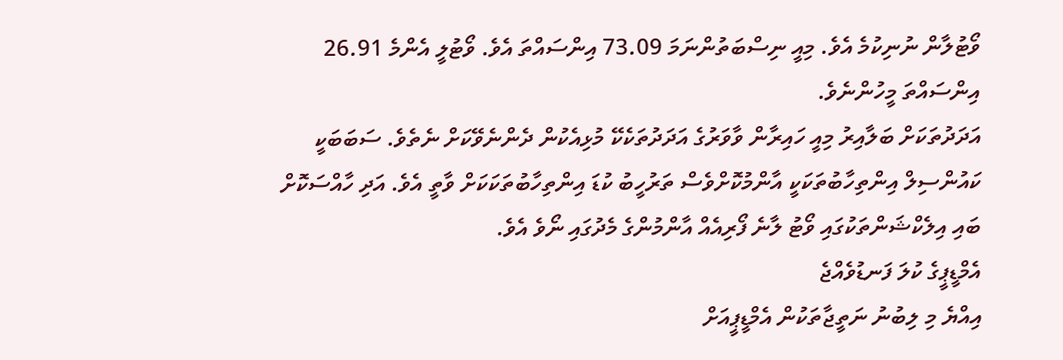ވޯޓުލާން ނުނިކުމެ އެވެ. މިއީ ނިސްބަތުންނަމަ 73.09 އިންސައްތަ އެވެ. ވޯޓުލީ އެންމެ 26.91 އިންސައްތަ މީހުންނެވެ.
އަދަދުތަކަށް ބަލާއިރު މިއީ ހައިރާން ވާވަރުގެ އަދަދުތަކެކޭ މުޅިއެކުން ދެންނެވޭކަށް ނެތެވެ. ސަބަބަކީ ކައުންސިލް އިންތިހާބުތަކަކީ އާންމުކޮށްވެސް ތަރުހީބު ކުޑަ އިންތިހާބުތަކަކަށް ވާތީ އެވެ. އަދި ހާއްސަކޮށް ބައި އިލެކްޝަންތަކުގައި ވޯޓު ލާނެ ފޯރިއެއް އާންމުންގެ މެދުގައި ނޯވެ އެވެ.
އެމްޑީޕީގެ ކުލަ ފަނޑުވެއްޖެ
އިއްޔެ މި ލިބުނު ނަތީޖާތަކުން އެމްޑީޕީއަށް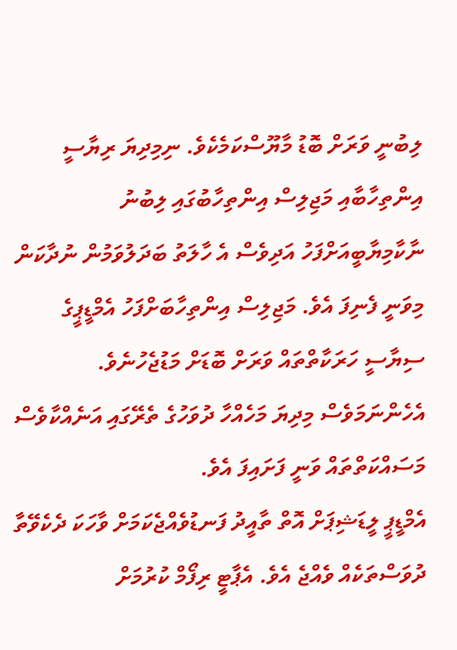ލިބުނީ ވަރަށް ބޮޑު މާޔޫސްކަމެކެވެ. ނިމިދިޔަ ރިޔާސީ އިންތިހާބާއި މަޖިލިސް އިންތިހާބުގައި ލިބުނު ނާކާމިޔާބީއަށްފަހު އަދިވެސް އެ ހާލަތު ބަދަލުވަމުން ނުދާކަން މިވަނީ ފެނިފަ އެވެ. މަޖިލިސް އިންތިހާބަށްފަހު އެމްޑީޕީގެ ސިޔާސީ ހަރަކާތްތައް ވަރަށް ބޮޑަށް މަޑުޖެހުނެވެ. އެހެންނަމަވެސް މިދިޔަ މަހެއްހާ ދުވަހުގެ ތެރޭގައި އަނެއްކާވެސް މަސައްކަތްތައް ވަނީ ފަށައިފަ އެވެ.
އެމްޑީޕީ ލީޑަޝިޕަށް އޮތް ތާއީދު ފަނޑުވެއްޖެކަމަށް ވާހަކަ ދެކެވޭތާ ދުވަސްތަކެއް ވެއްޖެ އެވެ. އެޕާޓީ ރިފޯމް ކުރުމަށް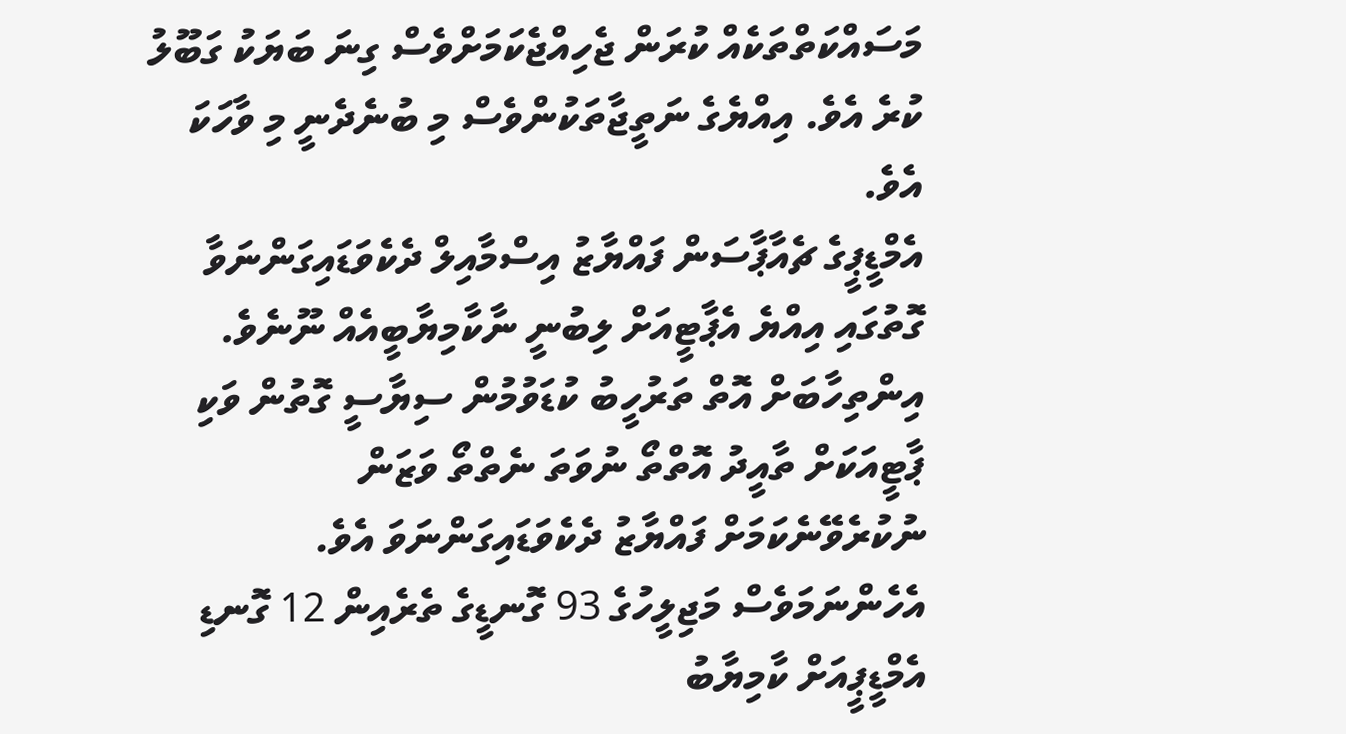މަސައްކަތްތަކެއް ކުރަން ޖެހިއްޖެކަމަށްވެސް ގިނަ ބަޔަކު ގަބޫލު ކުރެ އެވެ. އިއްޔެގެ ނަތީޖާތަކުންވެސް މި ބުނެދެނީ މި ވާހަކަ އެވެ.
އެމްޑީޕީގެ ޗެއާޕާސަން ފައްޔާޒު އިސްމާއިލް ދެކެވަޑައިގަންނަވާ ގޮތުގައި އިއްޔެ އެޕާޓީއަށް ލިބުނީ ނާކާމިޔާބީއެއް ނޫނެވެ. އިންތިހާބަށް އޮތް ތަރުހީބު ކުޑަވުމުން ސިޔާސީ ގޮތުން ވަކި ޕާޓީއަކަށް ތާއީދު އޮތްތޯ ނުވަތަ ނެތްތޯ ވަޒަން ނުކުރެވޭނެކަމަށް ފައްޔާޒު ދެކެވަޑައިގަންނަވަ އެވެ.
އެހެންނަމަވެސް މަޖިލީހުގެ 93 ގޮނޑީގެ ތެރެއިން 12 ގޮނޑި އެމްޑީޕީއަށް ކާމިޔާބު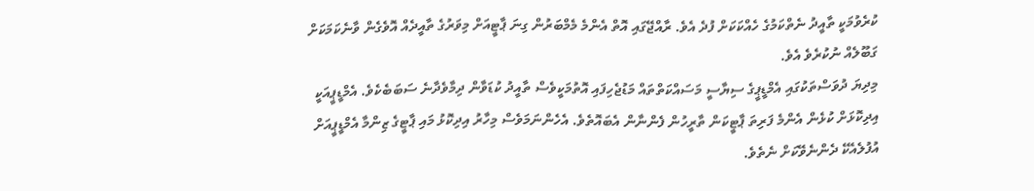ކުރެވުމަކީ ތާއީދު ނެތްކަމުގެ ހެއްކަކަށް ފުދެ އެވެ. ރާއްޖޭގައި އޮތް އެންމެ މެމްބަރުން ގިނަ ޕާޓީއަށް މިވަރުގެ ތާއީދެއް އޮވެގެން ވާނެކަމަކަށް ގަބޫލެއް ނުކުރެވެ އެވެ.
މިދިޔަ ދުވަސްތަކުގައި އެމްޑީޕީގެ ސިޔާސީ މަސައްކަތްތައް މަޑުޖެހިފައި އޮތުމަކީވެސް ތާއީދު ކުޑަވާން ދިމާވެދާނެ ސަބަބެކެވެ. އެމްޑީޕީއަކީ އިދިކޮޅަށް ކުޅެން އެންމެ ފަރިތަ ޕާޓީކަން ތާރީހުން ފެންނާން އެބައޮތެވެ. އެހެންނަމަވެސް މިހާރު އިދިކޮޅު މައި ޕާޓީގެ ޒިންމާ އެމްޑީޕީއަށް އުފުލެއެކޭ ދެންނެވޭކަށް ނެތެވެ.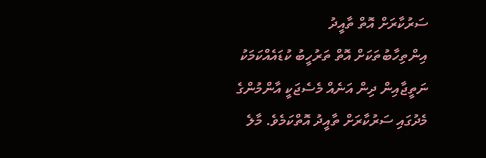ސަރުކާރަށް އޮތް ތާއީދު
އިންތިހާބުތަކަށް އޮތް ތަރުހީބު ކުޑައެއްކަމަކު ނަތީޖާއިން ދިން އަނެއް މެސެޖަކީ އާންމުންގެ މެދުގައި ސަރުކާރަށް ތާއީދު އޮތްކަމެވެ. މާލެ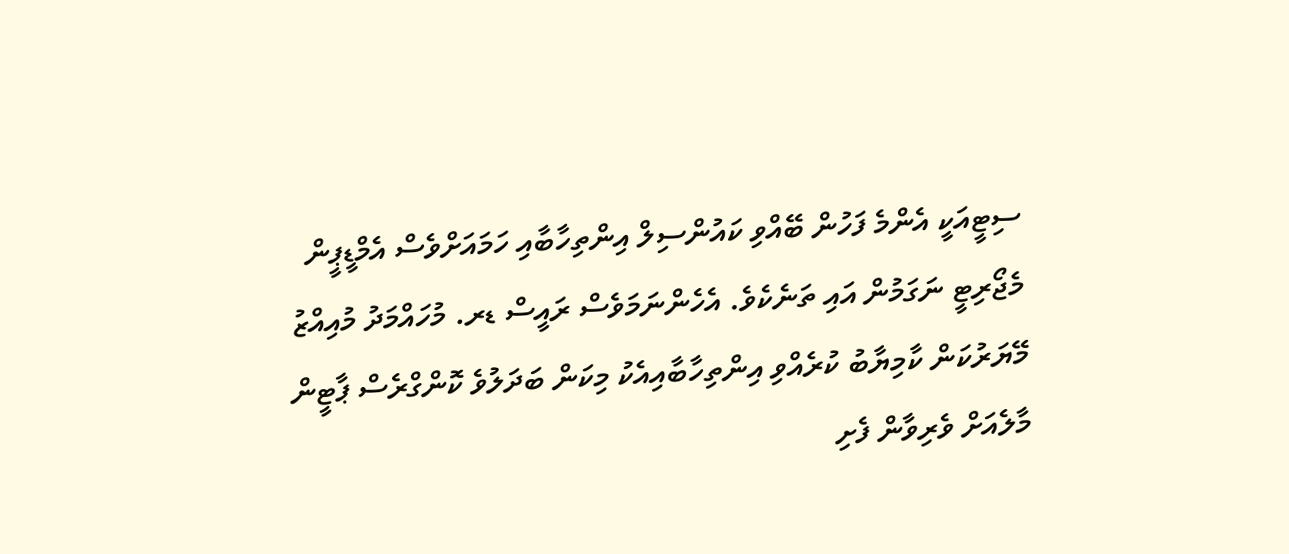ސިޓީއަކީ އެންމެ ފަހުން ބޭއްވި ކައުންސިލް އިންތިހާބާއި ހަމައަށްވެސް އެމްޑީޕީން މެޖޯރިޓީ ނަގަމުން އައި ތަނެކެވެ. އެހެންނަމަވެސް ރައީސް ޑރ. މުހައްމަދު މުއިއްޒު މޭޔަރުކަން ކާމިޔާބު ކުރެއްވި އިންތިހާބާއިއެކު މިކަން ބަދަލުވެ ކޮންގްރެސް ޕާޓީން މާލެއަށް ވެރިވާން ފެށި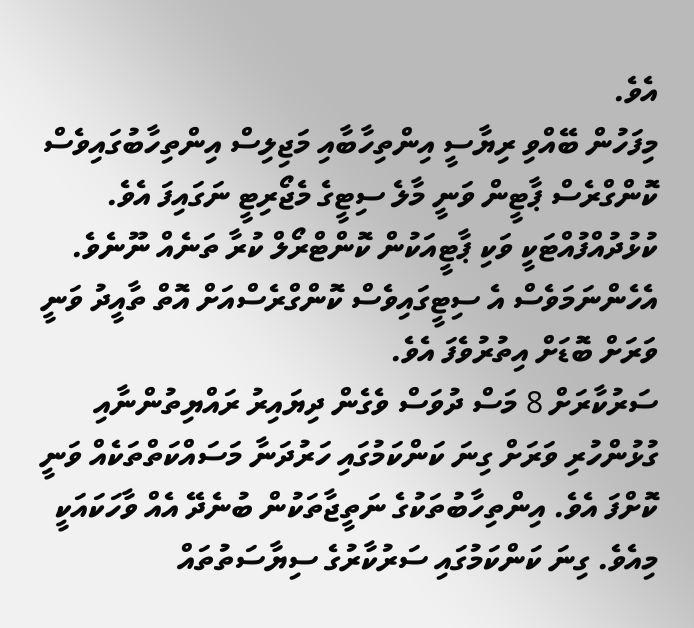އެވެ.
މިފަހުން ބޭއްވި ރިޔާސީ އިންތިހާބާއި މަޖިލިސް އިންތިހާބުގައިވެސް ކޮންގްރެސް ޕާޓީން ވަނީ މާލެ ސިޓީގެ މެޖޯރިޓީ ނަގައިފަ އެވެ. ކުޅުދުއްފުއްޓަކީ ވަކި ޕާޓީއަކުން ކޮންޓްރޯލް ކުރާ ތަނެއް ނޫނެވެ. އެހެންނަމަވެސް އެ ސިޓީގައިވެސް ކޮންގްރެސްއަށް އޮތް ތާއީދު ވަނީ ވަރަށް ބޮޑަށް އިތުރުވެފަ އެވެ.
ސަރުކާރަށް 8 މަސް ދުވަސް ވެގެން ދިޔައިރު ރައްޔިތުންނާއި ގުޅުންހުރި ވަރަށް ގިނަ ކަންކަމުގައި ހަރުދަނާ މަސައްކަތްތަކެއް ވަނީ ކޮށްފަ އެވެ. އިންތިހާބުތަކުގެ ނަތީޖާތަކުން ބުނެދޭ އެއް ވާހަކައަކީ މިއެވެ. ގިނަ ކަންކަމުގައި ސަރުކާރުގެ ސިޔާސަތުތައް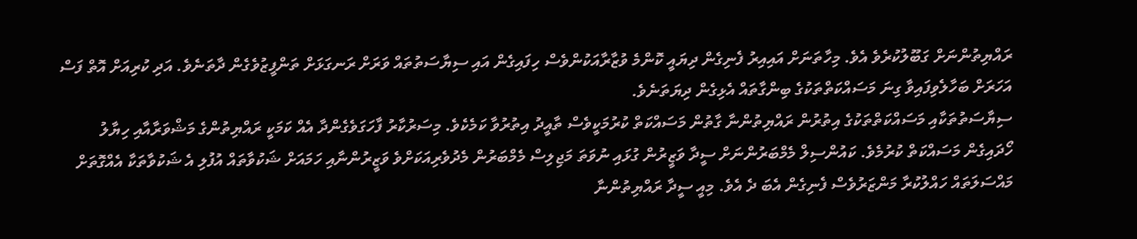ރައްޔިތުންނަށް ގަބޫލުކުރެވެ އެވެ. މިހާތަނަށް އައިއިރު ފެނިގެން ދިޔައީ ކޮންމެ ވުޒާރާއަކުންވެސް ހިފައިގެން އައި ސިޔާސަތުތައް ވަރަށް ރަނގަޅަށް ތަންފީޒުވެގެން ދާތަނެވެ. އަދި ކުރިއަށް އޮތް ފަސް އަހަރަށް ބަހާލެވިފައިވާ ގިނަ މަސައްކަތްތަކުގެ ބިންގާތައް އެޅިގެން ދިޔަތަނެވެ.
ސިޔާސަތުތަކާއި މަސައްކަތްތަކުގެ އިތުރުން ރައްޔިތުންނާ ގާތުން މަސައްކަތް ކުރުމަކީވެސް ތާއީދު އިތުރުވާ ކަމެކެވެ. މިސަރުކާރު ފާހަގަވެގެންދާ އެއް ކަމަކީ ރައްޔިތުންގެ މަޝްވަރާއާއި ހިޔާލު ހޯދައިގެން މަސައްކަތް ކުރުމެވެ. ކައުންސިލް މެމްބަރުންނަށް ސީދާ ވަޒީރުން ގުޅައި ނުވަތަ މަޖިލިސް މެމްބަރުން މެދުވެރިއަކަށްވެ ވަޒީރުންނާއި ހަމައަށް ޝަކުވާތައް އުފުލި އެ ޝަކުވާތަކާ އެއްގޮތަށް މައްސަލަތައް ހައްލުކުރާ މަންޒަރުވެސް ފެނިގެން އެބަ ދެ އެވެ. މިއީ ސީދާ ރައްޔިތުންނާ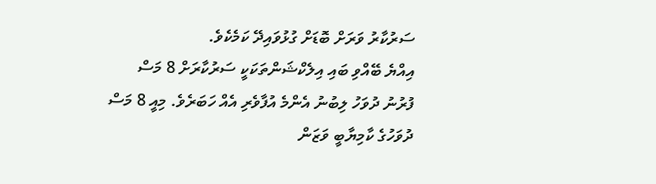ސަރުކާރު ވަރަށް ބޮޑަށް ގުޅުވައިދޭ ކަމެކެވެ.
އިއްޔެ ބޭއްވި ބައި އިލެކްޝަންތަކަކީ ސަރުކާރަށް 8 މަސް ފުރުނު ދުވަހު ލިބުނު އެންމެ އުފާވެރި އެއް ހަބަރެވެ. މިއީ 8 މަސް ދުވަހުގެ ކާމިޔާބީ ވަޒަން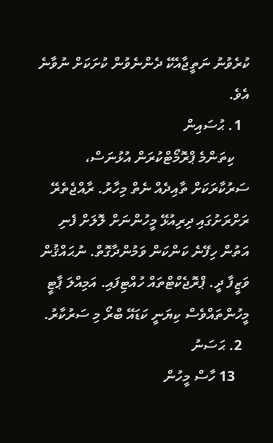ކުރެވުނު ނަތީޖާއެކޭ ދެންނެވުން ކުށަކަށް ނުވާނެ އެވެ.
  1. ޙުސައިން
    ކިތަންމެ ޕްރޮމޯޓްކުރަން އުޅުނަސް، ސަރުކާރަކަށް ތާއިދެއް ނެތް މިހާރު. ރާއްޖެތެރޭ ރަށްރަށުގައި ދިރިއުޅޭ މީހުންނަށް ލޮލަށް ފެނި އަތުން ހިފޭނެ ކަންކަން ވަމުންދާގޮތް. ނުޙައްޤުން ވަޒީފާ ދީ. ޕްރޮޖެކްޓްތައް ހުއްޓިފައި. އަމިއްލަ ޕާޓީ މީހުންތައްވެސް ކިޔަނީ ކަޑައޭ ބްރޯ މި ސަރުކާރު.
  2. ޙަސަނު
    13 ހާސް މީހުން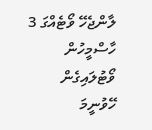ލާންޖެހޭ ވޯޓެއްގަ 3 ހާސްމީހުން ވޯޓުލައިގެން ހޭވުނީމަ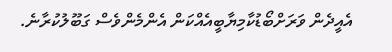އެއީދެން ވަރަށްބޯޑުކާމިޔާބީއެއްކަން އެންމެންވެސް ގަބޫލުކުރާނެ.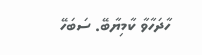ހާދަހާވާ ކާމިޔާބޭ. ސަބަހޭ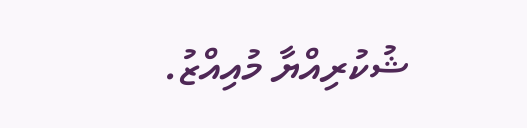ޝުކުރިއްޔާ މުއިއްޒު.